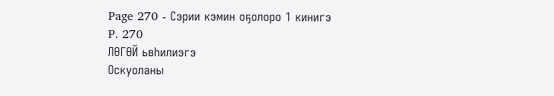Page 270 - Сэрии кэмин оҕолоро 1 кинигэ
P. 270
ЛӨГӨЙ ьвһилиэгэ
Оскуоланы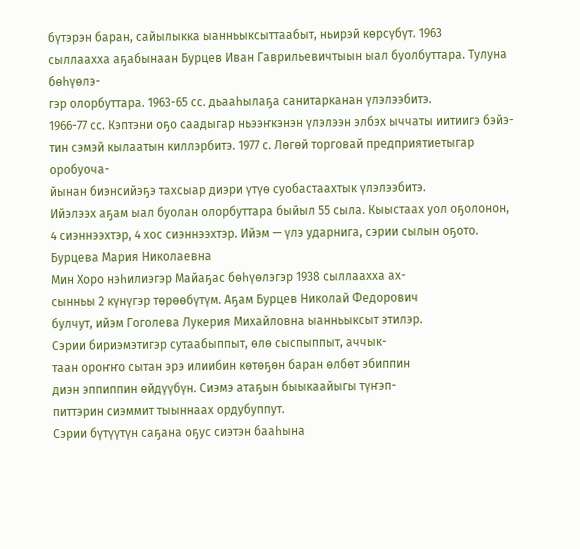бүтэрэн баран, сайылыкка ыанньыксыттаабыт, ньирэй көрсүбүт. 1963
сыллаахха аҕабынаан Бурцев Иван Гаврильевичтыын ыал буолбуттара. Тулуна бөһүөлэ-
гэр олорбуттара. 1963-65 сс. дьааһылаҕа санитарканан үлэлээбитэ.
1966-77 сс. Кэптэни оҕо саадыгар ньээҥкэнэн үлэлээн элбэх ыччаты иитиигэ бэйэ-
тин сэмэй кылаатын киллэрбитэ. 1977 с. Лөгөй торговай предприятиетыгар оробуоча-
йынан биэнсийэҕэ тахсыар диэри үтүө суобастаахтык үлэлээбитэ.
Ийэлээх аҕам ыал буолан олорбуттара быйыл 55 сыла. Кыыстаах уол оҕолонон,
4 сиэннээхтэр, 4 хос сиэннээхтэр. Ийэм — үлэ ударнига, сэрии сылын оҕото.
Бурцева Мария Николаевна
Мин Хоро нэһилиэгэр Майаҕас бөһүөлэгэр 1938 сыллаахха ах-
сынньы 2 күнүгэр төрөөбүтүм. Аҕам Бурцев Николай Федорович
булчут, ийэм Гоголева Лукерия Михайловна ыанньыксыт этилэр.
Сэрии бириэмэтигэр сутаабыппыт, өлө сыспыппыт, аччык-
таан ороҥҥо сытан эрэ илиибин көтөҕөн баран өлбөт эбиппин
диэн эппиппин өйдүүбүн. Сиэмэ атаҕын быыкаайыгы түҥэп-
питтэрин сиэммит тыыннаах ордубуппут.
Сэрии бүтүүтүн саҕана оҕус сиэтэн бааһына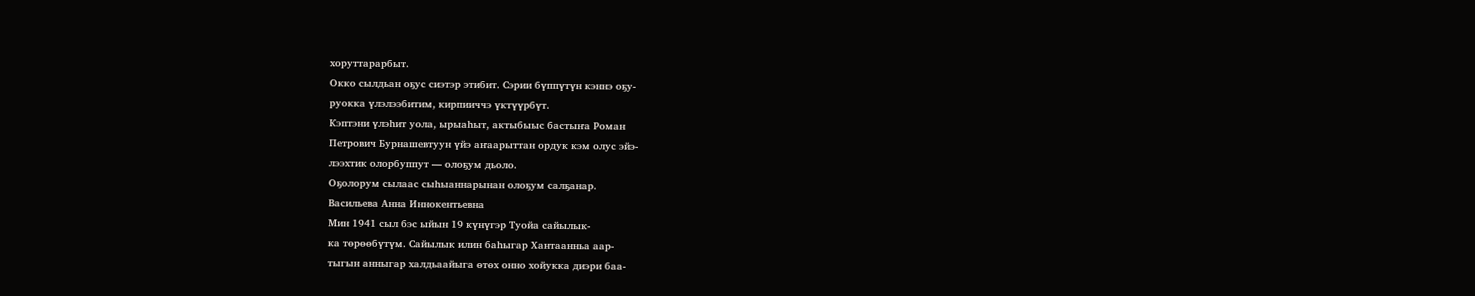хоруттарарбыт.
Окко сылдьан оҕус сиэтэр этибит. Сэрии бүппүтүн кэннэ оҕу-
руокка үлэлээбитим, кирпииччэ үктүүрбүт.
Кэптэни үлэһит уола, ырыаһыт, актыбыыс бастыҥа Роман
Петрович Бурнашевтуун үйэ аҥаарыттан ордук кэм олус эйэ-
лээхтик олорбуппут — олоҕум дьоло.
Оҕолорум сылаас сыһыаннарынан олоҕум салҕанар.
Васильева Анна Иннокентьевна
Мин 1941 сыл бэс ыйын 19 күнүгэр Туойа сайылык-
ка төрөөбүтүм. Сайылык илин баһыгар Хантаанньа аар-
тыгын анныгар халдьаайыга өтөх онно хойукка диэри баа-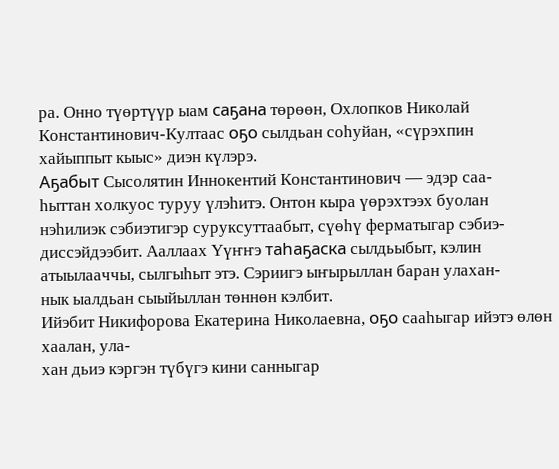ра. Онно түөртүүр ыам саҕана төрөөн, Охлопков Николай
Константинович-Култаас оҕо сылдьан соһуйан, «сүрэхпин
хайыппыт кыыс» диэн күлэрэ.
Аҕабыт Сысолятин Иннокентий Константинович — эдэр саа-
һыттан холкуос туруу үлэһитэ. Онтон кыра үөрэхтээх буолан
нэһилиэк сэбиэтигэр суруксуттаабыт, сүөһү ферматыгар сэбиэ-
диссэйдээбит. Ааллаах Үүҥҥэ таһаҕаска сылдьыбыт, кэлин
атыылааччы, сылгыһыт этэ. Сэриигэ ыҥырыллан баран улахан-
нык ыалдьан сыыйыллан төннөн кэлбит.
Ийэбит Никифорова Екатерина Николаевна, оҕо сааһыгар ийэтэ өлөн хаалан, ула-
хан дьиэ кэргэн түбүгэ кини санныгар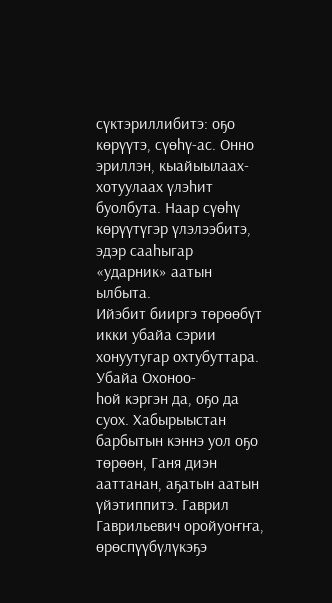сүктэриллибитэ: оҕо көрүүтэ, сүөһү-ас. Онно
эриллэн, кыайыылаах-хотуулаах үлэһит буолбута. Наар сүөһү көрүүтүгэр үлэлээбитэ,
эдэр сааһыгар «ударник» аатын ылбыта.
Ийэбит бииргэ төрөөбүт икки убайа сэрии хонуутугар охтубуттара. Убайа Охоноо-
һой кэргэн да, оҕо да суох. Хабырыыстан барбытын кэннэ уол оҕо төрөөн, Ганя диэн
ааттанан, аҕатын аатын үйэтиппитэ. Гаврил Гаврильевич оройуоҥҥа, өрөспүүбүлүкэҕэ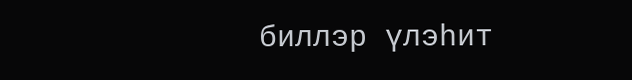биллэр үлэһит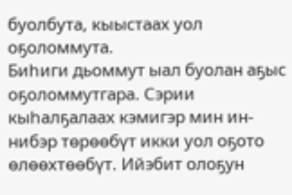буолбута, кыыстаах уол оҕоломмута.
Биһиги дьоммут ыал буолан аҕыс оҕоломмутгара. Сэрии кыһалҕалаах кэмигэр мин ин-
нибэр төрөөбүт икки уол оҕото өлөөхтөөбүт. Ийэбит олоҕун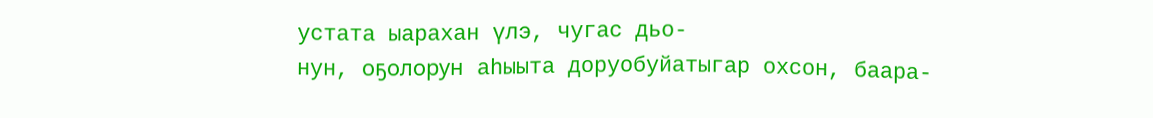устата ыарахан үлэ, чугас дьо-
нун, оҕолорун аһыыта доруобуйатыгар охсон, баара-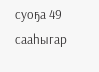суоҕа 49 сааһыгар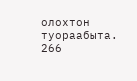олохтон туораабыта.
266